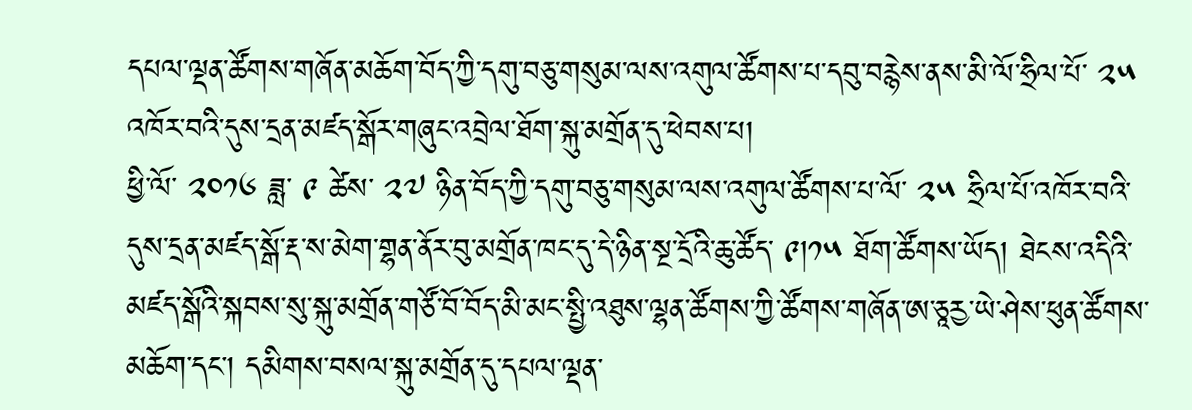དཔལ་ལྡན་ཚོགས་གཞོན་མཆོག་བོད་ཀྱི་དགུ་བཅུ་གསུམ་ལས་འགུལ་ཚོགས་པ་དབུ་བརྙེས་ནས་མི་ལོ་ཧྲིལ་པོ་ ༢༥ འཁོར་བའི་དུས་དྲན་མཛད་སྒོར་གཞུང་འབྲེལ་ཐོག་སྐུ་མགྲོན་དུ་ཕེབས་པ།
ཕྱི་ལོ་ ༢༠༡༦ ཟླ་ ༩ ཚེས་ ༢༧ ཉིན་བོད་ཀྱི་དགུ་བཅུ་གསུམ་ལས་འགུལ་ཚོགས་པ་ལོ་ ༢༥ ཧྲིལ་པོ་འཁོར་བའི་དུས་དྲན་མཛད་སྒོ་རྡ་ས་མེག་གྷན་ནོར་བུ་མགྲོན་ཁང་དུ་དེ་ཉིན་སྔ་དྲོའི་ཆུ་ཚོད་ ༩།༡༥ ཐོག་ཚོགས་ཡོད། ཐེངས་འདིའི་མཛད་སྒོའི་སྐབས་སུ་སྐུ་མགྲོན་གཙོ་བོ་བོད་མི་མང་སྤྱི་འཐུས་ལྷན་ཚོགས་ཀྱི་ཚོགས་གཞོན་ཨ་ཅཱརྱ་ཡེ་ཤེས་ཕུན་ཚོགས་མཆོག་དང་། དམིགས་བསལ་སྐུ་མགྲོན་དུ་དཔལ་ལྡན་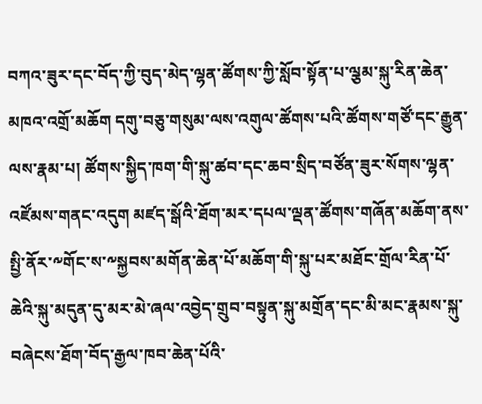བཀའ་ཟུར་དང་བོད་ཀྱི་བུད་མེད་ལྷན་ཚོགས་ཀྱི་སློབ་སྟོན་པ་ལྕམ་སྐུ་རིན་ཆེན་མཁའ་འགྲོ་མཆོག དགུ་བཅུ་གསུམ་ལས་འགུལ་ཚོགས་པའི་ཚོགས་གཙོ་དང་རྒྱུན་ལས་རྣམ་པ། ཚོགས་སྐྱིད་ཁག་གི་སྐུ་ཚབ་དང་ཆབ་སྲིད་བཙོན་ཟུར་སོགས་ལྷན་འཛོམས་གནང་འདུག མཛད་སྒོའི་ཐོག་མར་དཔལ་ལྡན་ཚོགས་གཞོན་མཆོག་ནས་སྤྱི་ནོར་༸གོང་ས་༸སྐྱབས་མགོན་ཆེན་པོ་མཆོག་གི་སྐུ་པར་མཐོང་གྲོལ་རིན་པོ་ཆེའི་སྐུ་མདུན་དུ་མར་མེ་ཞལ་འབྱེད་གྲུབ་བསྟུན་སྐུ་མགྲོན་དང་མི་མང་རྣམས་སྐུ་བཞེངས་ཐོག་བོད་རྒྱལ་ཁབ་ཆེན་པོའི་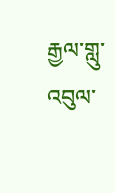རྒྱལ་གླུ་འབུལ་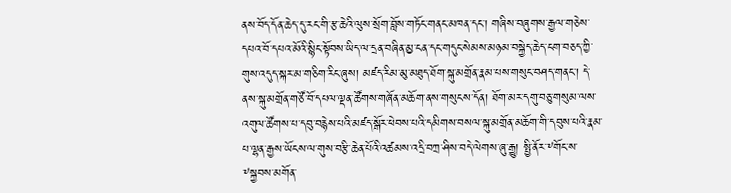ནས་བོད་དོན་ཆེད་དུ་རང་གི་རྩ་ཆེའི་ལུས་སྲོག་བློས་གཏོང་གནང་མཁན་དང་། གཞིས་བཞུགས་རྒྱལ་གཅེས་དཔའ་བོ་དཔའ་མོའི་སྙིང་སྟོབས་ཡིད་ལ་དྲན་བཞིན་མྱ་ངན་དང་གདུང་སེམས་མཉམ་བསྐྱེད་ཆེད་ངག་བཅད་ཀྱི་གུས་འདུད་སྐར་མ་གཅིག་རིང་ཞུས། མཛད་རིམ་མུ་མཐུད་ཐོག་སྐུ་མགྲོན་རྣམ་པས་གསུང་བཤད་གནང་། དེ་ནས་སྐུ་མགྲོན་གཙོ་བོ་དཔལ་ལྡན་ཚོགས་གཞོན་མཆོག་ནས་གསུངས་དོན། ཐོག་མར་དགུ་བཅུ་གསུམ་ལས་འགུལ་ཚོགས་པ་དབུ་བརྙེས་པའི་མཛད་སྒོར་ཕེབས་པའི་དམིགས་བསལ་སྐུ་མགྲོན་མཆོག་གི་དབུས་པའི་རྣམ་པ་ལྷན་རྒྱས་ཡོངས་ལ་གུས་བརྩི་ཆེན་པོའི་འཚམས་འདྲི་བཀྲ་ཤིས་བདེ་ལེགས་ཞུ་རྒྱུ། སྤྱི་ནོར་༸གོང་ས་༸སྐྱབས་མགོན་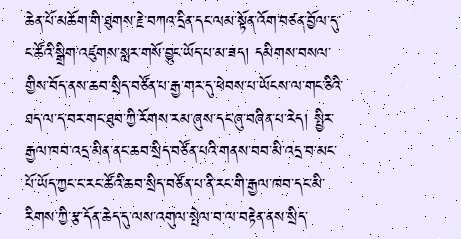ཆེན་པོ་མཆོག་གི་ཐུགས་རྗེ་བཀའ་དྲིན་དང་ལམ་སྟོན་འོག་བཙན་བྱོལ་དུ་ང་ཚོའི་སྒྲིག་འཛུགས་སླར་གསོ་བྱུང་ཡོད་པ་མ་ཟད། དམིགས་བསལ་གྱིས་བོད་ནས་ཆབ་སྲིད་བཙོན་པ་རྒྱ་གར་དུ་ཕེབས་པ་ཡོངས་ལ་གང་ཅིའི་ཐད་ལ་ད་བར་གང་ཐུབ་ཀྱི་རོགས་རམ་ཞུས་དང་ཞུ་བཞིན་པ་རེད། སྤྱིར་རྒྱལ་ཁབ་འདྲ་མིན་ནང་ཆབ་སྲིད་བཙོན་པའི་གནས་བབ་མི་འདྲ་བ་མང་པོ་ཡོད་ཀྱང་ང་རང་ཚོའི་ཆབ་སྲིད་བཙོན་པ་ནི་རང་གི་རྒྱལ་ཁབ་དང་མི་རིགས་ཀྱི་རྩ་དོན་ཆེད་དུ་ལས་འགུལ་སྤེལ་བ་ལ་བརྟེན་ནས་སྲིད་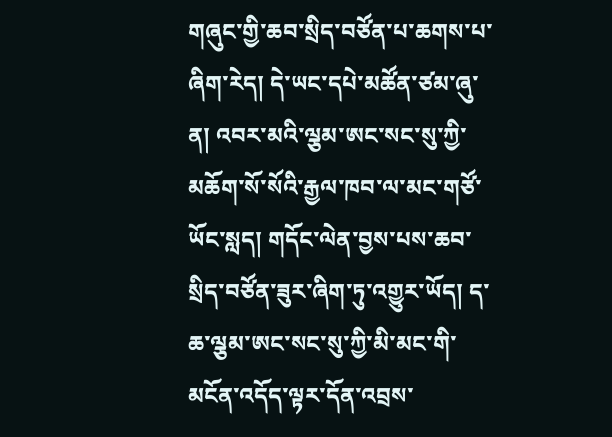གཞུང་གྱི་ཆབ་སྲིད་བཙོན་པ་ཆགས་པ་ཞིག་རེད། དེ་ཡང་དཔེ་མཚོན་ཙམ་ཞུ་ན། འབར་མའི་ལྕམ་ཨང་སང་སུ་ཀྱི་མཆོག་སོ་སོའི་རྒྱལ་ཁབ་ལ་མང་གཙོ་ཡོང་སླད། གདོང་ལེན་བྱས་པས་ཆབ་སྲིད་བཙོན་ཟུར་ཞིག་ཏུ་འགྱུར་ཡོད། ད་ཆ་ལྕམ་ཨང་སང་སུ་ཀྱི་མི་མང་གི་མངོན་འདོད་ལྟར་དོན་འབྲས་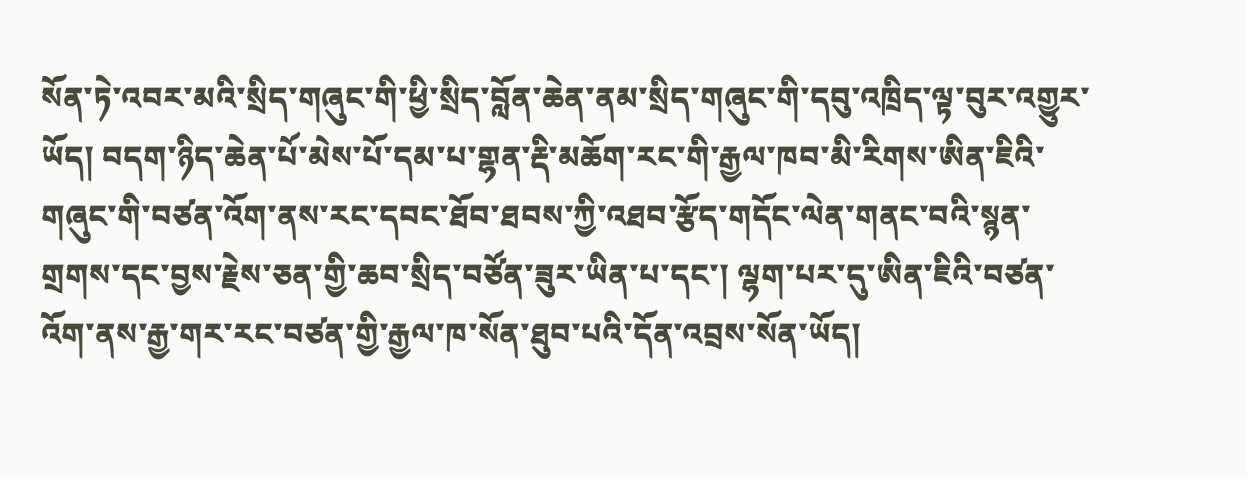སོན་ཏེ་འབར་མའི་སྲིད་གཞུང་གི་ཕྱི་སྲིད་བློན་ཆེན་ནམ་སྲིད་གཞུང་གི་དབུ་འཁྲིད་ལྟ་བུར་འགྱུར་ཡོད། བདག་ཉིད་ཆེན་པོ་མེས་པོ་དམ་པ་གྷན་རྡི་མཆོག་རང་གི་རྒྱལ་ཁབ་མི་རིགས་ཨིན་ཇིའི་གཞུང་གི་བཙན་འོག་ནས་རང་དབང་ཐོབ་ཐབས་ཀྱི་འཐབ་རྩོད་གདོང་ལེན་གནང་བའི་སྙན་གྲགས་དང་བྱས་རྗེས་ཅན་གྱི་ཆབ་སྲིད་བཙོན་ཟུར་ཡིན་པ་དང་། ལྷག་པར་དུ་ཨིན་ཇིའི་བཙན་འོག་ནས་རྒྱ་གར་རང་བཙན་གྱི་རྒྱལ་ཁ་སོན་ཐུབ་པའི་དོན་འབྲས་སོན་ཡོད།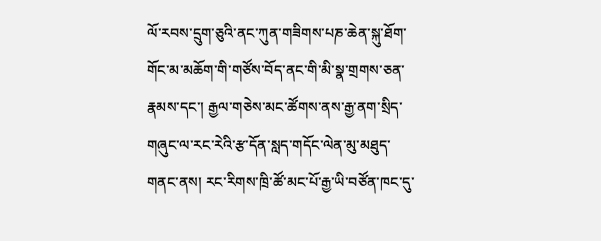ལོ་རབས་དྲུག་ཅུའི་ནང་ཀུན་གཟིགས་པཎ་ཆེན་སྐུ་ཐོག་གོང་མ་མཆོག་གི་གཙོས་བོད་ནང་གི་མི་སྣ་གྲགས་ཅན་རྣམས་དང་། རྒྱལ་གཅེས་མང་ཚོགས་ནས་རྒྱ་ནག་སྲིད་གཞུང་ལ་རང་རེའི་རྩ་དོན་སླད་གདོང་ལེན་མུ་མཐུད་གནང་ནས། རང་རིགས་ཁྲི་ཚོ་མང་པོ་རྒྱ་ཡི་བཙོན་ཁང་དུ་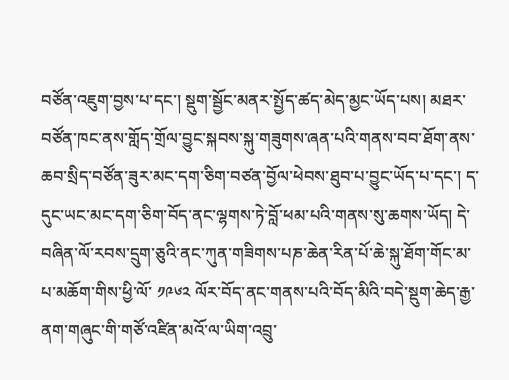བཙོན་འཇུག་བྱས་པ་དང་། སྡུག་སྦྱོང་མནར་སྤྱོད་ཚད་མེད་མྱང་ཡོད་པས། མཐར་བཙོན་ཁང་ནས་གློད་གྲོལ་བྱུང་སྐབས་སྐུ་གཟུགས་ཞན་པའི་གནས་བབ་ཐོག་ནས་ཆབ་སྲིད་བཙོན་ཟུར་མང་དག་ཅིག་བཙན་བྱོལ་ཕེབས་ཐུབ་པ་བྱུང་ཡོད་པ་དང་། ད་དུང་ཡང་མང་དག་ཅིག་བོད་ནང་ལྷགས་ཏེ་བློ་ཕམ་པའི་གནས་སུ་ཆགས་ཡོད། དེ་བཞིན་ལོ་རབས་དྲུག་ཅུའི་ནང་ཀུན་གཟིགས་པཎ་ཆེན་རིན་པོ་ཆེ་སྐུ་ཐོག་གོང་མ་པ་མཆོག་གིས་ཕྱི་ལོ་ ༡༩༦༢ ལོར་བོད་ནང་གནས་པའི་བོད་མིའི་བདེ་སྡུག་ཆེད་རྒྱ་ནག་གཞུང་གི་གཙོ་འཛིན་མའོ་ལ་ཡིག་འབྲུ་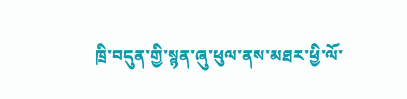ཁྲི་བདུན་གྱི་སྙན་ཞུ་ཕུལ་ནས་མཐར་ཕྱི་ལོ་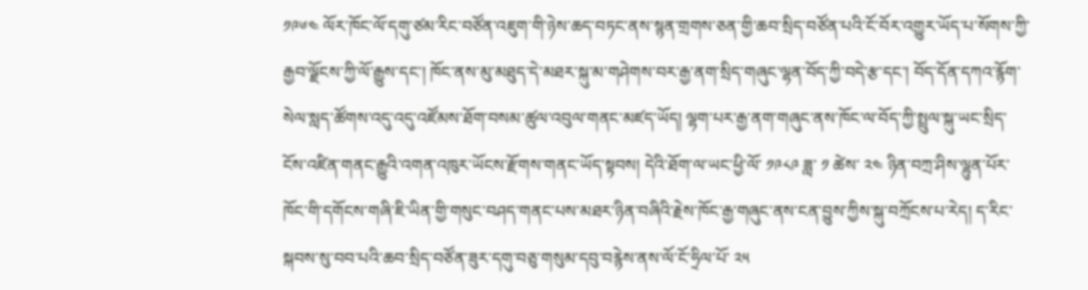༡༩༦༤ ལོར་ཁོང་ལོ་དགུ་ཙམ་རིང་བཙོན་འཇུག་གི་ཉེས་ཆད་བཏང་ནས་སྙན་གྲགས་ཅན་གྱི་ཆབ་སྲིད་བཙོན་པའི་ངོ་བོར་འགྱུར་ཡོད་པ་སོགས་ཀྱི་རྒྱབ་ལྗོངས་ཀྱི་ལོ་རྒྱུས་དང་། ཁོང་ནས་མུ་མཐུད་དེ་མཐར་སྐུ་མ་གཤེགས་བར་རྒྱ་ནག་སྲིད་གཞུང་ལྷན་བོད་ཀྱི་བདེ་རྩ་དང་། བོད་དོན་དཀའ་རྙོག་སེལ་སླད་ཚོགས་འདུ་འདུ་འཛོམས་ཐོག་བསམ་ཚུལ་འབུལ་གནང་མཛད་ཡོད། ལྷག་པར་རྒྱ་ནག་གཞུང་ནས་ཁོང་ལ་བོད་ཀྱི་སྤྲུལ་སྐུ་ཡང་སྲིད་ངོས་འཛིན་གནང་རྒྱུའི་འགན་འཁུར་ཡོངས་རྫོགས་གནང་ཡོད་སྟབས། དེའི་ཐོག་ལ་ཡང་ཕྱི་ལོ་ ༡༩༨༩ ཟླ་ ༡ ཚེས་ ༢༤ ཉིན་བཀྲ་ཤིས་ལྷུན་པོར་ཁོང་གི་དགོངས་གཞི་ཇི་ཡིན་གྱི་གསུང་བཤད་གནང་པས་མཐར་ཉིན་བཞིའི་རྗེས་ཁོང་རྒྱ་གཞུང་ནས་ངན་བྱུས་ཀྱིས་སྐུ་བཀྲོངས་པ་རེད། ད་རིང་སྐབས་སུ་བབ་པའི་ཆབ་སྲིད་བཙོན་ཟུར་དགུ་བཅུ་གསུམ་དབུ་བརྙེས་ནས་ལོ་ངོ་ཧྲིལ་པོ་ ༢༥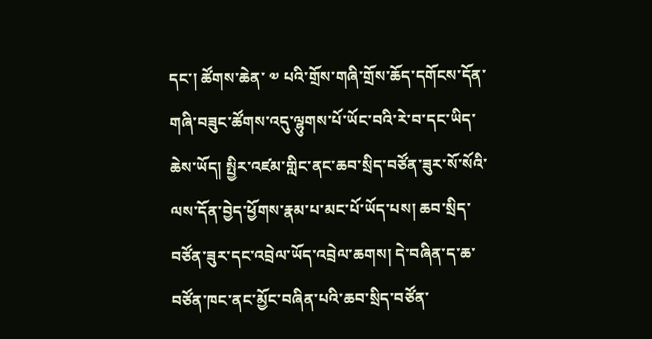དང་། ཚོགས་ཆེན་ ༧ པའི་གྲོས་གཞི་གྲོས་ཆོད་དགོངས་དོན་གཞི་བཟུང་ཚོགས་འདུ་ལྷུགས་པོ་ཡོང་བའི་རེ་བ་དང་ཡིད་ཆེས་ཡོད། སྤྱིར་འཛམ་གླིང་ནང་ཆབ་སྲིད་བཙོན་ཟུར་སོ་སོའི་ལས་དོན་བྱེད་ཕྱོགས་རྣམ་པ་མང་པོ་ཡོད་པས། ཆབ་སྲིད་བཙོན་ཟུར་དང་འབྲེལ་ཡོད་འབྲེལ་ཆགས། དེ་བཞིན་ད་ཆ་བཙོན་ཁང་ནང་མྱོང་བཞིན་པའི་ཆབ་སྲིད་བཙོན་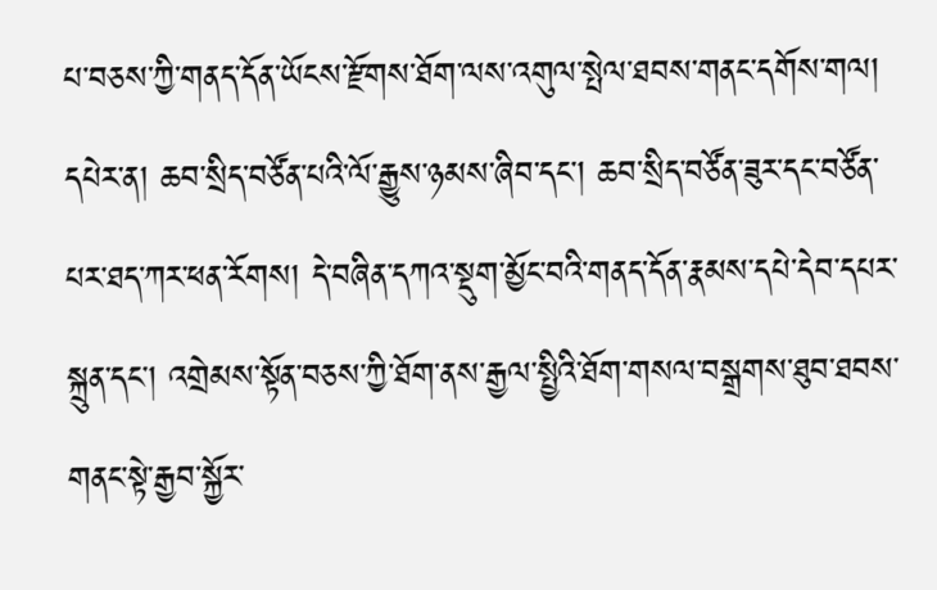པ་བཅས་ཀྱི་གནད་དོན་ཡོངས་རྫོགས་ཐོག་ལས་འགུལ་སྤེལ་ཐབས་གནང་དགོས་གལ། དཔེར་ན། ཆབ་སྲིད་བཙོན་པའི་ལོ་རྒྱུས་ཉམས་ཞིབ་དང་། ཆབ་སྲིད་བཙོན་ཟུར་དང་བཙོན་པར་ཐད་ཀར་ཕན་རོགས། དེ་བཞིན་དཀའ་སྡུག་མྱོང་བའི་གནད་དོན་རྣམས་དཔེ་དེབ་དཔར་སྐྲུན་དང་། འགྲེམས་སྟོན་བཅས་ཀྱི་ཐོག་ནས་རྒྱལ་སྤྱིའི་ཐོག་གསལ་བསྒྲགས་ཐུབ་ཐབས་གནང་སྟེ་རྒྱབ་སྐྱོར་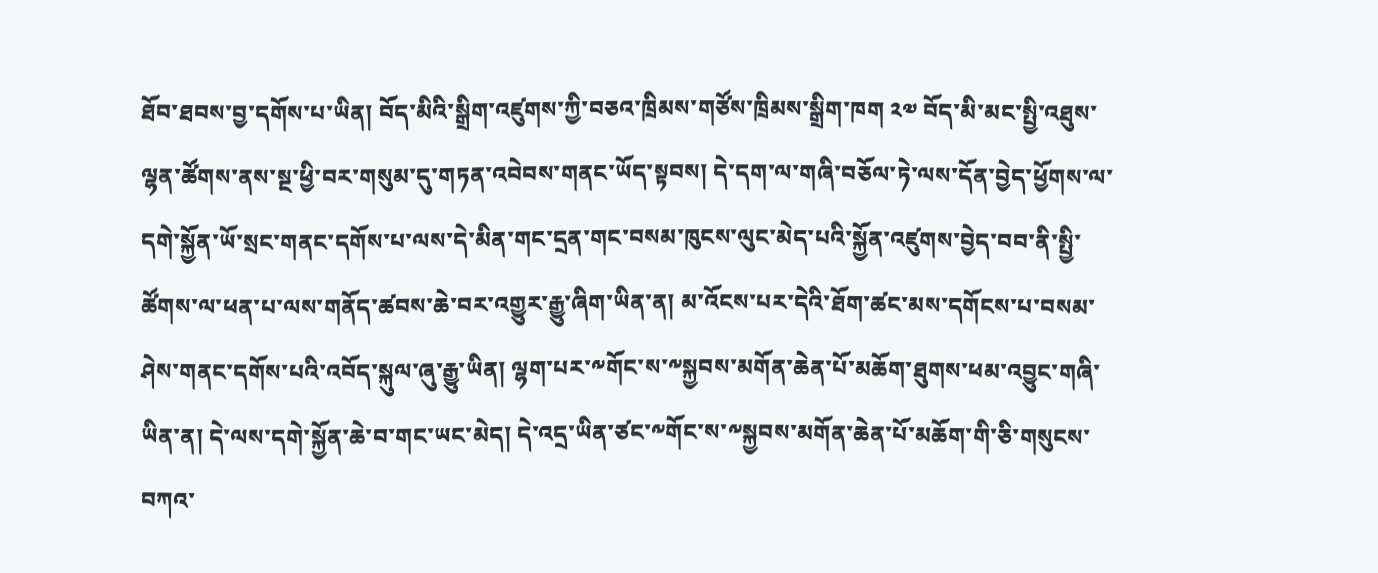ཐོབ་ཐབས་བྱ་དགོས་པ་ཡིན། བོད་མིའི་སྒྲིག་འཛུགས་ཀྱི་བཅའ་ཁྲིམས་གཙོས་ཁྲིམས་སྒྲིག་ཁག ༢༧ བོད་མི་མང་སྤྱི་འཐུས་ལྷན་ཚོགས་ནས་སྔ་ཕྱི་བར་གསུམ་དུ་གཏན་འབེབས་གནང་ཡོད་སྟབས། དེ་དག་ལ་གཞི་བཅོལ་ཏེ་ལས་དོན་བྱེད་ཕྱོགས་ལ་དགེ་སྐྱོན་ཡོ་སྲང་གནང་དགོས་པ་ལས་དེ་མིན་གང་དྲན་གང་བསམ་ཁུངས་ལུང་མེད་པའི་སྐྱོན་འཛུགས་བྱེད་བབ་ནི་སྤྱི་ཚོགས་ལ་ཕན་པ་ལས་གནོད་ཚབས་ཆེ་བར་འགྱུར་རྒྱུ་ཞིག་ཡིན་ན། མ་འོངས་པར་དེའི་ཐོག་ཚང་མས་དགོངས་པ་བསམ་ཤེས་གནང་དགོས་པའི་འབོད་སྐུལ་ཞུ་རྒྱུ་ཡིན། ལྷག་པར་༸གོང་ས་༸སྐྱབས་མགོན་ཆེན་པོ་མཆོག་ཐུགས་ཕམ་འབྱུང་གཞི་ཡིན་ན། དེ་ལས་དགེ་སྐྱོན་ཆེ་བ་གང་ཡང་མེད། དེ་འདྲ་ཡིན་ཙང་༸གོང་ས་༸སྐྱབས་མགོན་ཆེན་པོ་མཆོག་གི་ཅི་གསུངས་བཀའ་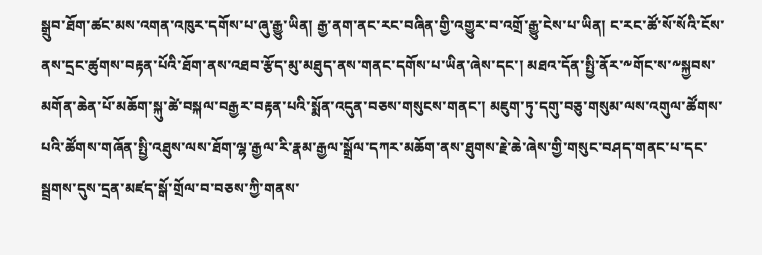སྒྲུབ་ཐོག་ཚང་མས་འགན་འཁུར་དགོས་པ་ཞུ་རྒྱུ་ཡིན། རྒྱ་ནག་ནང་རང་བཞིན་གྱི་འགྱུར་བ་འགྲོ་རྒྱུ་ངེས་པ་ཡིན། ང་རང་ཚོ་སོ་སོའི་ངོས་ནས་དྲང་ཚུགས་བརྟན་པོའི་ཐོག་ནས་འཐབ་རྩོད་མུ་མཐུད་ནས་གནང་དགོས་པ་ཡིན་ཞེས་དང་། མཐའ་དོན་སྤྱི་ནོར་༸གོང་ས་༸སྐྱབས་མགོན་ཆེན་པོ་མཆོག་སྐུ་ཚེ་བསྐལ་བརྒྱར་བརྟན་པའི་སྨོན་འདུན་བཅས་གསུངས་གནང་། མཇུག་ཏུ་དགུ་བཅུ་གསུམ་ལས་འགུལ་ཚོགས་པའི་ཚོགས་གཞོན་སྤྱི་འཐུས་ལས་ཐོག་ལྷ་རྒྱལ་རི་རྣམ་རྒྱལ་སྒྲོལ་དཀར་མཆོག་ནས་ཐུགས་རྗེ་ཆེ་ཞེས་གྱི་གསུང་བཤད་གནང་པ་དང་སྦྲགས་དུས་དྲན་མཛད་སྒོ་གྲོལ་བ་བཅས་ཀྱི་གནས་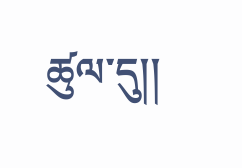ཚུལ་དུ།།